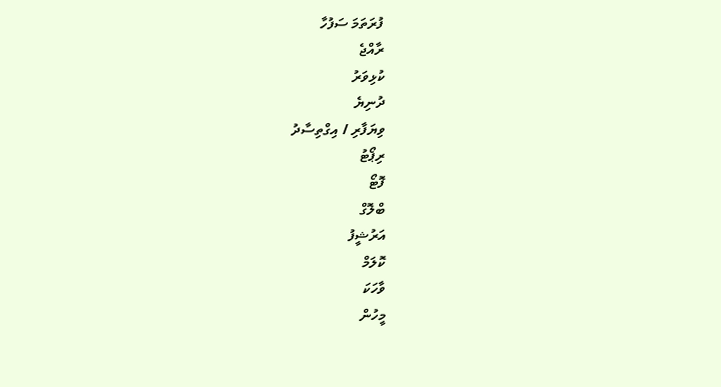ފުރަތަމަ ސަފުހާ
ރާއްޖެ
ކުޅިވަރު
ދުނިޔެ
ވިޔަފާރި / އިގްތިސާދު
ރިޕޯޓު
ފޮޓޯ
ބްލޮގް
އަރުޝީފު
ކޮލަމް
ވާހަކަ
މީހުން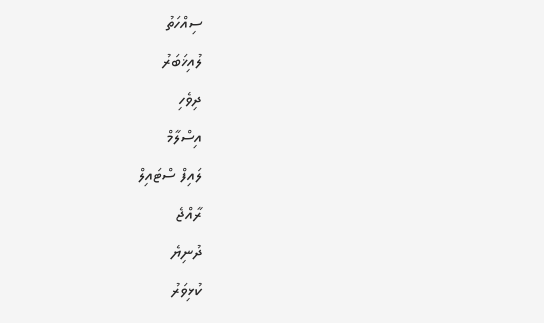ސިއްހަތު
ލުއިޚަބަރު
ދިވެހި
އިސްލާމް
ލައިފް ސްޓައިލް
ރާއްޖެ
ދުނިޔެ
ކުޅިވަރު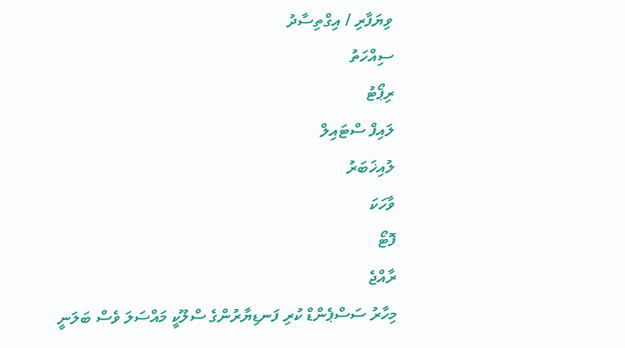ވިޔަފާރި / އިގްތިސާދު
ސިއްހަތު
ރިޕޯޓު
ލައިފް ސްޓައިލް
ލުއިޚަބަރު
ވާހަކަ
ފޮޓޯ
ރާއްޖެ
މިހާރު ސަސްޕެންޑް ކުރި ފަނޑިޔާރުންގެ ސްލޫކީ މައްސަލަ ވެސް ބަލަނީ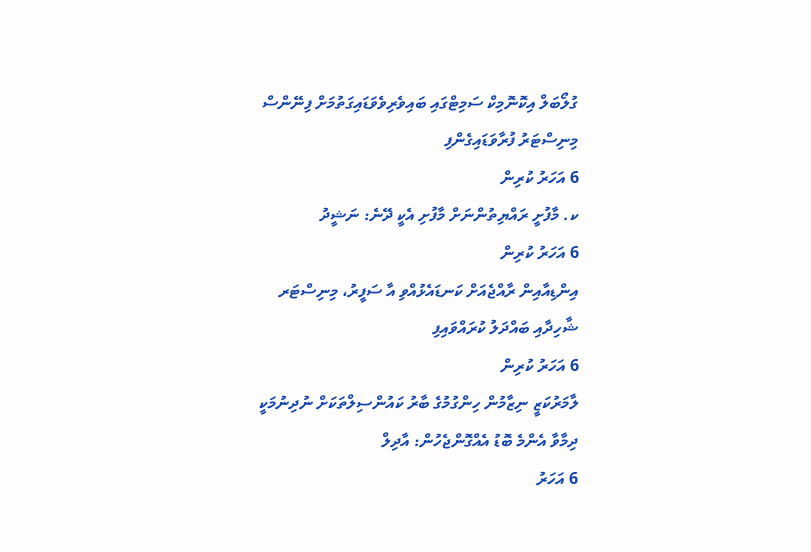ގުލޯބަލް އިކޮނޮމިކް ސަމިޓްގައި ބައިވެރިވެވަޑައިގަތުމަށް ފިނޭންސް މިނިސްޓަރު ފުރާވަޑައިގެންފި
6 އަހަރު ކުރިން
ކ. މާފުށީ ރައްޔިތުންނަށް މާފުށި އެކީ ދޭނެ: ނަޝީދު
6 އަހަރު ކުރިން
އިންޑިއާއިން ރާއްޖެއަށް ކަނޑައެޅުއްވި އާ ސަފީރު، މިނިސްޓަރ ޝާހިދާއި ބައްދަލު ކުރައްވައިފި
6 އަހަރު ކުރިން
ލާމަރުކަޒީ ނިޒާމުން ހިންގުމުގެ ބާރު ކައުންސިލްތަކަށް ނުދިނުމަކީ ދިމާވާ އެންމެ ބޮޑު އެއްގޮންޖެހުން: އާދިލް
6 އަހަރު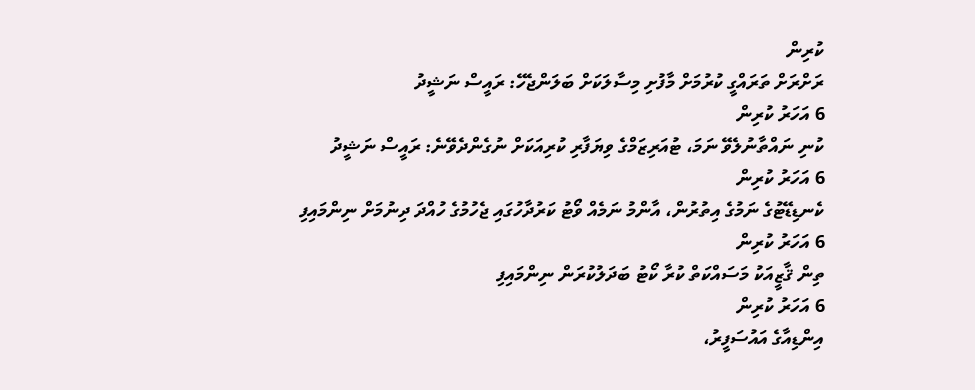ކުރިން
ރަށްރަށް ތަރައްގީ ކުރުމަށް މާފުށި މިސާލަކަށް ބަލަންޖެހޭ: ރައީސް ނަޝީދު
6 އަހަރު ކުރިން
ކުނި ނައްތާނުލެވޭ ނަމަ، ޓުއަރިޒަމްގެ ވިޔަފާރި ކުރިއަކަށް ނުގެންދެވޭނެ: ރައީސް ނަޝީދު
6 އަހަރު ކުރިން
ކެނޑިޑޭޓުގެ ނަމުގެ އިތުރުން، އާންމު ނަމެއް ވޯޓު ކަރުދާހުގައި ޖެހުމުގެ ހުއްދަ ދިނުމަށް ނިންމައިފި
6 އަހަރު ކުރިން
ތިން ޤާޒީއަކު މަސައްކަތް ކުރާ ކޯޓު ބަދަލުކުރަން ނިންމައިފި
6 އަހަރު ކުރިން
އިންޑިއާގެ އައުސަފީރު،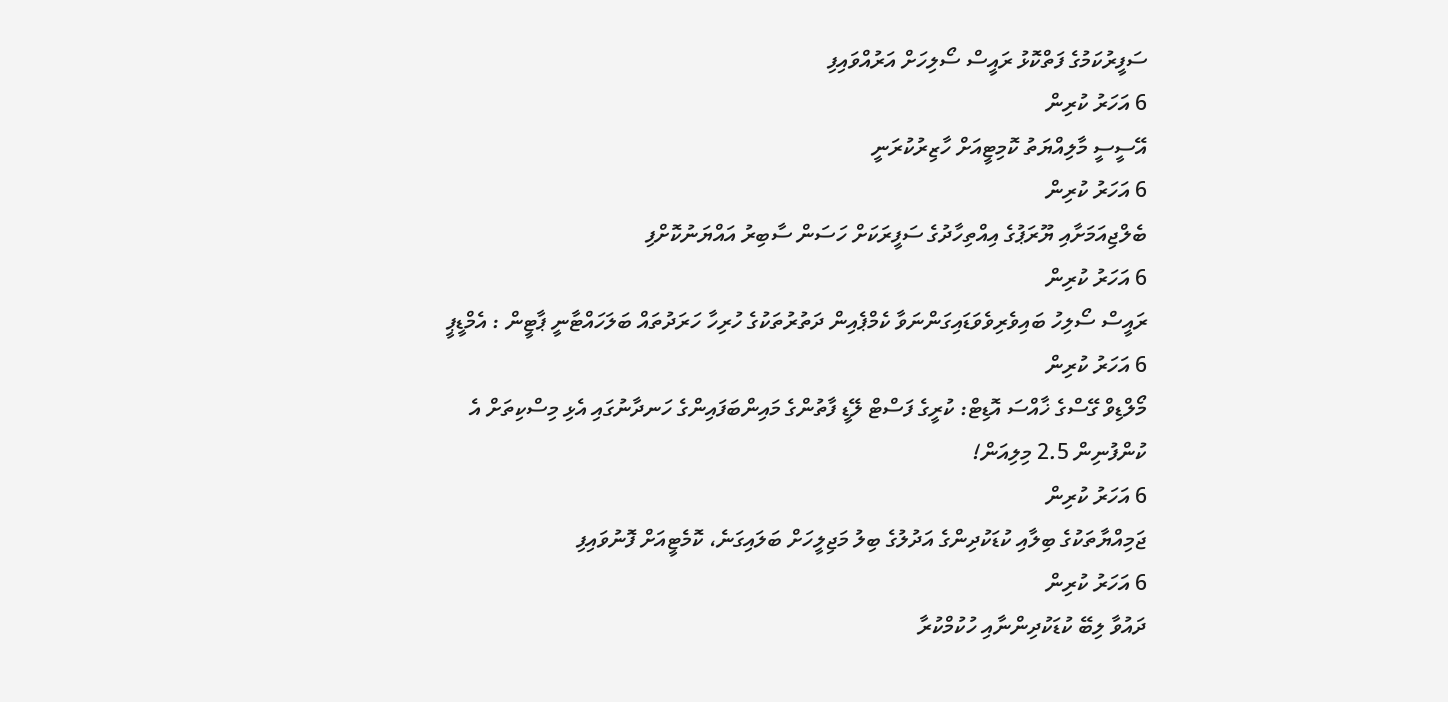ސަފީރުކަމުގެ ފަތްކޮޅު ރައީސް ސޯލިހަށް އަރުއްވައިފި
6 އަހަރު ކުރިން
އޭސީސީ މާލިއްޔަތު ކޮމިޓީއަށް ހާޒިރުކުރަނީ
6 އަހަރު ކުރިން
ބެލްޖިއަމަށާއި ޔޫރަޕުގެ އިއްތިހާދުގެ ސަފީރަކަށް ހަސަން ސާބިރު އައްޔަނުކޮށްފި
6 އަހަރު ކުރިން
ރައީސް ސޯލިހު ބައިވެރިވެވަޑައިގަންނަވާ ކެމްޕެއިން ދަތުރުތަކުގެ ހުރިހާ ހަރަދުތައް ބަލަހައްޓާނީ ޕާޓީން : އެމްޑީޕީ
6 އަހަރު ކުރިން
މޯލްޑިވް ގޭސްގެ ޚާއްސަ އޮޑިޓް: ކުރީގެ ފަސްޓް ލޭޑީ ފާތުންގެ މައިންބަފައިންގެ ހަނދާނުގައި އެޅި މިސްކިތަށް އެ ކުންފުނިން 2.5 މިލިއަން!
6 އަހަރު ކުރިން
ޖަމިއްޔާތަކުގެ ބިލާއި ކުޑަކުދިންގެ އަދުލުގެ ބިލު މަޖިލީހަށް ބަލައިގަނެ، ކޮމެޓީއަށް ފޮނުވައިފި
6 އަހަރު ކުރިން
ދައުވާ ލިބޭ ކުޑަކުދިންނާއި ހުކުމްކުރާ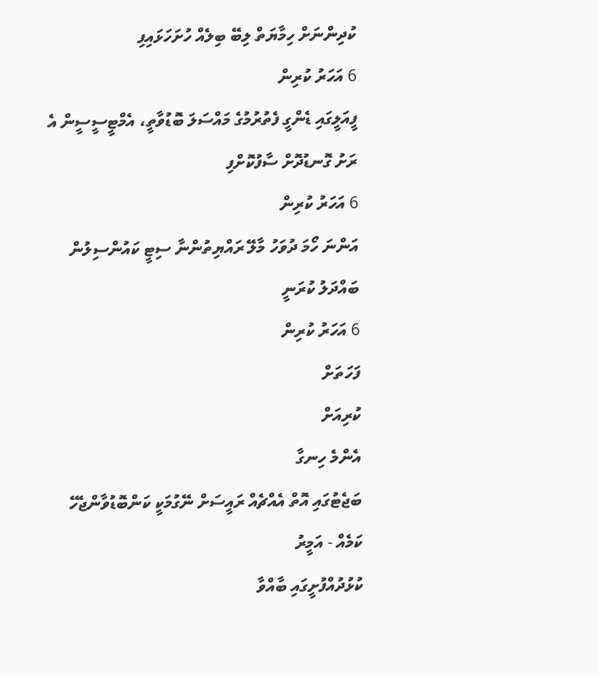ކުދިންނަށް ހިމާޔަތް ލިބޭ ބިލެއް ހުށަހަޅައިފި
6 އަހަރު ކުރިން
ފީއަލީގައި ޑެންގީ ފެތުރުމުގެ މައްސަލަ ބޮޑުވާތީ، އެމްޓީސީސީން އެ ރަށު ގޮނޑުދޮށް ސާފުކޮށްފި
6 އަހަރު ކުރިން
އަންނަ ހޯމަ ދުވަހު މާލޭ ރައްޔިތުންނާ ސިޓީ ކައުންސިލުން ބައްދަލު ކުރަނީ
6 އަހަރު ކުރިން
ފަހަތަށް
ކުރިއަށް
އެންމެ ހިނގާ
ބަޖެޓުގައި އޮތް އެއްޗެއް ރައީސަށް ނޭގުމަކީ ކަންބޮޑުވާންޖެހޭ ކަމެއް - އަމީރު
ކުޅުދުއްފުށީގައި ބާއްވާ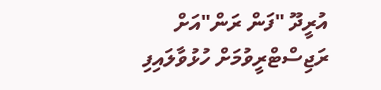އުރީދޫ "ފަން ރަން"އަށް ރަޖިސްޓްރީވުމަށް ހުޅުވާލައިފި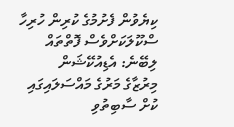ކިޔެވުން ފެށުމުގެ ކުރިން ހުރިހާ ސްކޫލަކަށްވެސް ފޮތްތައް ލިބޭނެ: އެޑިއުކޭޝަން
މިރުޒާގެ މަރުގެ މައްސަލައިގައި ކުށް ސާބިތުވި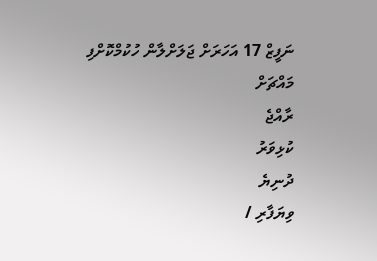ނަފީޒް 17 އަހަރަށް ޖަލަށްލާން ހުކުމްކޮށްފި
މައްޗަށް
ރާއްޖެ
ކުޅިވަރު
ދުނިޔެ
ވިޔަފާރި /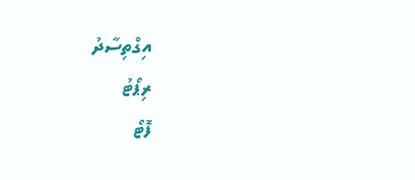އިގްތިސާދު
ރިޕޯޓު
ފޮޓޯ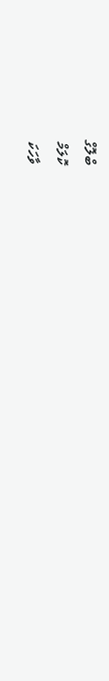ބްލޮގް
ކޮލަމް
ވާހަކަ